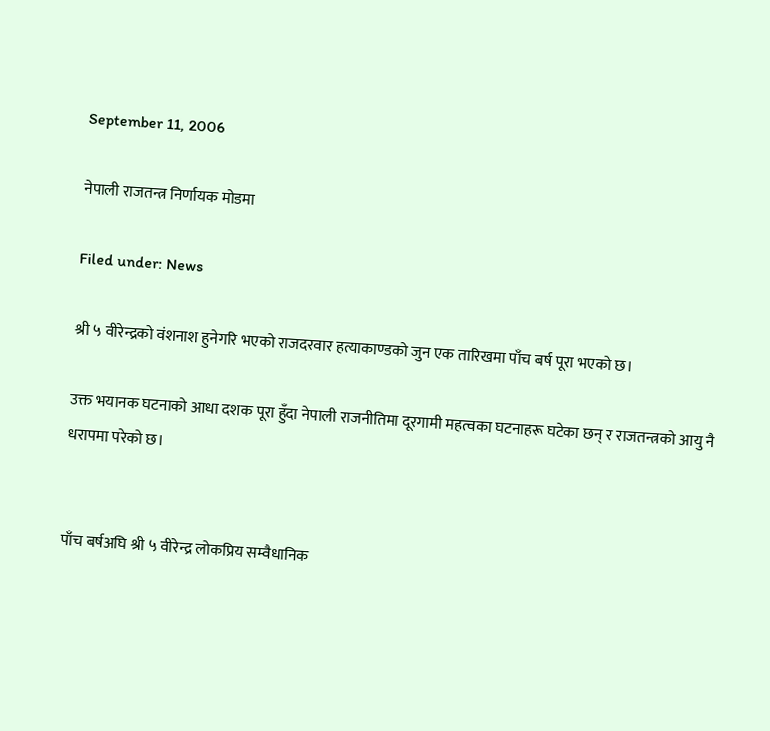September 11, 2006

नेपाली राजतन्त्र निर्णायक मोडमा

Filed under: News

श्री ५ वीरेन्द्रको वंशनाश हुनेगरि भएको राजदरवार हत्याकाण्डको जुन एक तारिखमा पाँच बर्ष पूरा भएको छ।

उक्त भयानक घटनाको आधा दशक पूरा हुँदा नेपाली राजनीतिमा दूरगामी महत्वका घटनाहरू घटेका छन् र राजतन्त्रको आयु नै धरापमा परेको छ।


पाँच बर्षअघि श्री ५ वीरेन्द्र लोकप्रिय सम्वैधानिक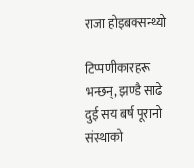राजा होइबक्सन्थ्यो

टिप्पणीकारहरू भन्छन्, झण्डै साढे दुई सय बर्ष पूरानो संस्थाको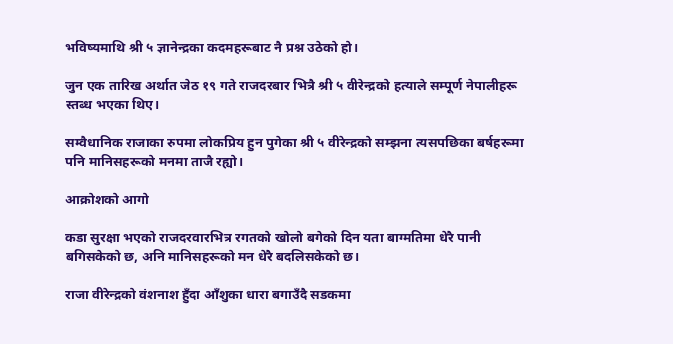भविष्यमाथि श्री ५ ज्ञानेन्द्रका कदमहरूबाट नै प्रश्न उठेको हो।

जुन एक तारिख अर्थात जेठ १९ गते राजदरबार भित्रै श्री ५ वीरेन्द्रको हत्याले सम्पूर्ण नेपालीहरू स्तब्ध भएका थिए।

सम्वैधानिक राजाका रुपमा लोकप्रिय हुन पुगेका श्री ५ वीरेन्द्रको सम्झना त्यसपछिका बर्षहरूमा पनि मानिसहरूको मनमा ताजै रह्यो।

आक्रोशको आगो

कडा सुरक्षा भएको राजदरवारभित्र रगतको खोलो बगेको दिन यता बाग्मतिमा धेरै पानी बगिसकेको छ, अनि मानिसहरूको मन धेरै बदलिसकेको छ।

राजा वीरेन्द्रको वंशनाश हुँदा आँशुका धारा बगाउँदै सडकमा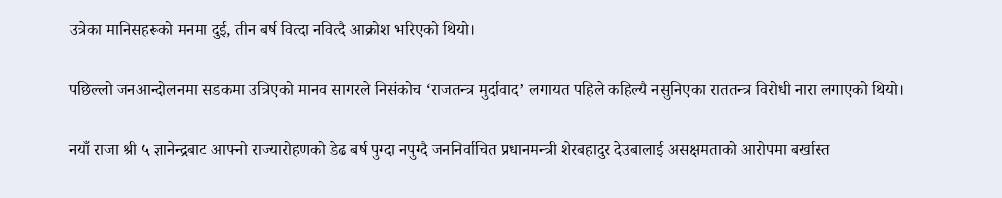उत्रेका मानिसहरूको मनमा दुई, तीन बर्ष वित्दा नवित्दै आक्रोश भरिएको थियो।

पछिल्लो जनआन्दोलनमा सडकमा उत्रिएको मानव सागरले निसंकोच ‘राजतन्त्र मुर्दावाद’ लगायत पहिले कहिल्यै नसुनिएका राततन्त्र विरोधी नारा लगाएको थियो।

नयाँ राजा श्री ५ ज्ञानेन्द्रबाट आफ्नो राज्यारोहणको डेढ बर्ष पुग्दा नपुग्दै जननिर्वाचित प्रधानमन्त्री शेरबहादुर देउबालाई असक्षमताको आरोपमा बर्खास्त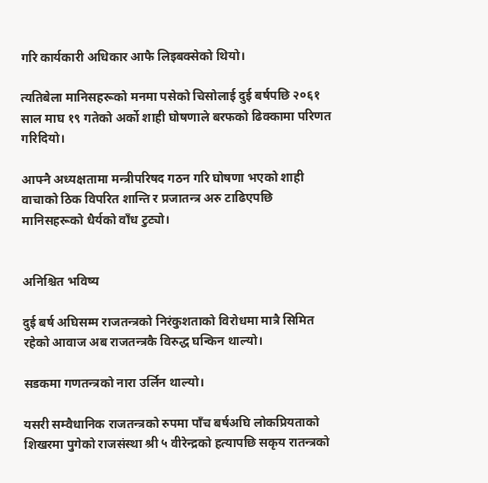गरि कार्यकारी अधिकार आफै लिइबक्सेको थियो।

त्यतिबेला मानिसहरूको मनमा पसेको चिसोलाई दुई बर्षपछि २०६१ साल माघ १९ गतेको अर्को शाही घोषणाले बरफको ढिक्कामा परिणत गरिदियो।

आफ्नै अध्यक्षतामा मन्त्रीपरिषद गठन गरि घोषणा भएको शाही वाचाको ठिक विपरित शान्ति र प्रजातन्त्र अरु टाढिएपछि मानिसहरूको धैर्यको वाँध टुट्यो।


अनिश्चित भविष्य

दुई बर्ष अघिसम्म राजतन्त्रको निरंकुशताको विरोधमा मात्रै सिमित रहेको आवाज अब राजतन्त्रकै विरुद्ध घन्किन थाल्यो।

सडकमा गणतन्त्रको नारा उर्लिन थाल्यो।

यसरी सम्वैधानिक राजतन्त्रको रुपमा पाँच बर्षअघि लोकप्रियताको शिखरमा पुगेको राजसंस्था श्री ५ वीरेन्द्रको हत्यापछि सकृय रातन्त्रको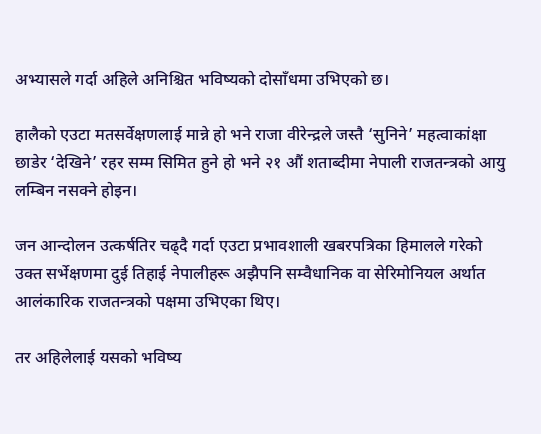अभ्यासले गर्दा अहिले अनिश्चित भविष्यको दोसाँधमा उभिएको छ।

हालैको एउटा मतसर्वेक्षणलाई मान्ने हो भने राजा वीरेन्द्रले जस्तै ‘सुनिने’ महत्वाकांक्षा छाडेर ‘देखिने’ रहर सम्म सिमित हुने हो भने २१ औं शताब्दीमा नेपाली राजतन्त्रको आयु लम्बिन नसक्ने होइन।

जन आन्दोलन उत्कर्षतिर चढ्दै गर्दा एउटा प्रभावशाली खबरपत्रिका हिमालले गरेको उक्त सर्भेक्षणमा दुई तिहाई नेपालीहरू अझैपनि सम्वैधानिक वा सेरिमोनियल अर्थात आलंकारिक राजतन्त्रको पक्षमा उभिएका थिए।

तर अहिलेलाई यसको भविष्य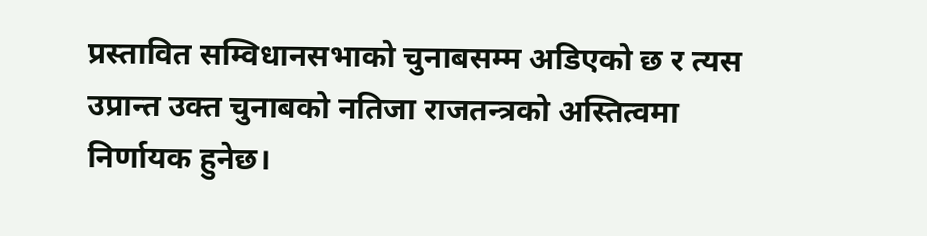प्रस्तावित सम्विधानसभाको चुनाबसम्म अडिएको छ र त्यस उप्रान्त उक्त चुनाबको नतिजा राजतन्त्रको अस्तित्वमा निर्णायक हुनेछ।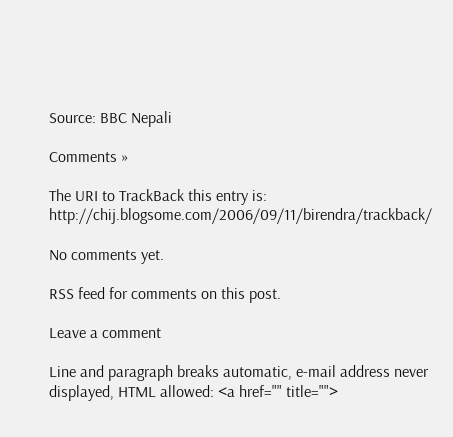Source: BBC Nepali

Comments »

The URI to TrackBack this entry is: http://chij.blogsome.com/2006/09/11/birendra/trackback/

No comments yet.

RSS feed for comments on this post.

Leave a comment

Line and paragraph breaks automatic, e-mail address never displayed, HTML allowed: <a href="" title="">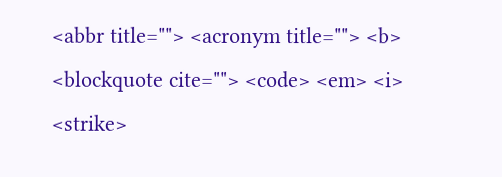<abbr title=""> <acronym title=""> <b> <blockquote cite=""> <code> <em> <i> <strike>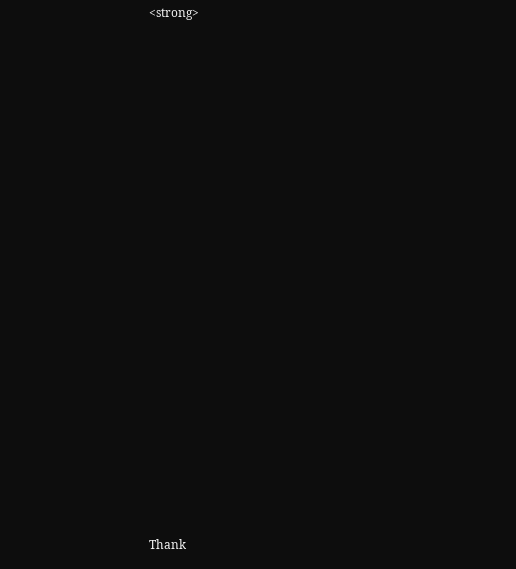<strong>























Thank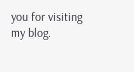you for visiting my blog.